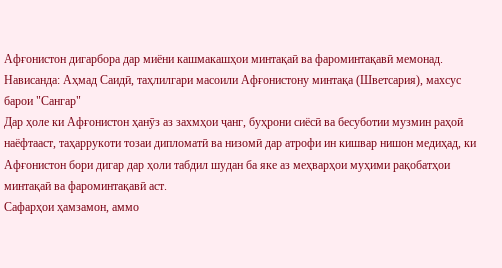Афғонистон дигарбора дар миёни кашмакашҳои минтақаӣ ва фароминтақавӣ мемонад.
Нависанда: Аҳмад Саидӣ, таҳлилгари масоили Афғонистону минтақа (Шветсария), махсус барои "Сангар"
Дар ҳоле ки Афғонистон ҳанӯз аз захмҳои ҷанг, буҳрони сиёсӣ ва бесуботии музмин раҳоӣ наёфтааст, таҳаррукоти тозаи дипломатӣ ва низомӣ дар атрофи ин кишвар нишон медиҳад, ки Афғонистон бори дигар дар ҳоли табдил шудан ба яке аз меҳварҳои муҳими рақобатҳои минтақаӣ ва фароминтақавӣ аст.
Сафарҳои ҳамзамон, аммо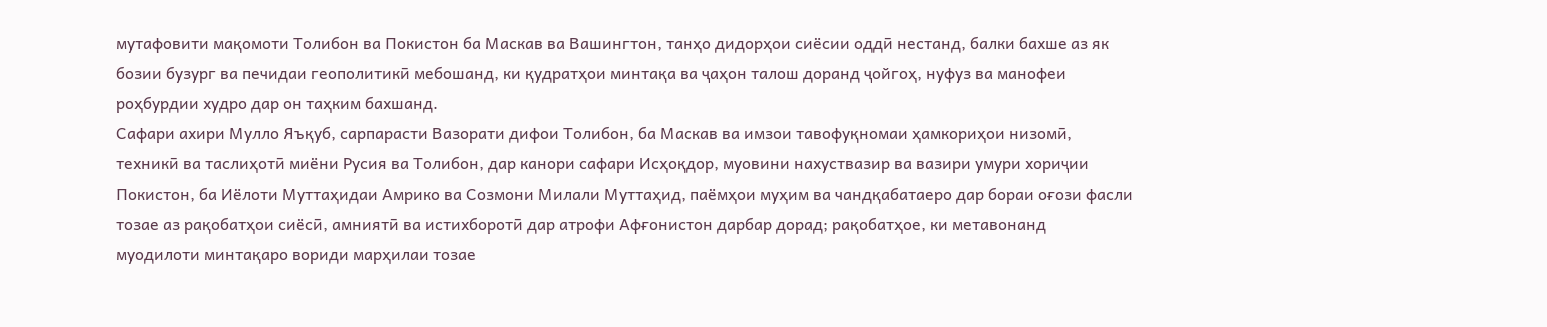мутафовити мақомоти Толибон ва Покистон ба Маскав ва Вашингтон, танҳо дидорҳои сиёсии оддӣ нестанд, балки бахше аз як бозии бузург ва печидаи геополитикӣ мебошанд, ки қудратҳои минтақа ва ҷаҳон талош доранд ҷойгоҳ, нуфуз ва манофеи роҳбурдии худро дар он таҳким бахшанд.
Сафари ахири Мулло Яъқуб, сарпарасти Вазорати дифои Толибон, ба Маскав ва имзои тавофуқномаи ҳамкориҳои низомӣ, техникӣ ва таслиҳотӣ миёни Русия ва Толибон, дар канори сафари Исҳоқдор, муовини нахуствазир ва вазири умури хориҷии Покистон, ба Иёлоти Муттаҳидаи Амрико ва Созмони Милали Муттаҳид, паёмҳои муҳим ва чандқабатаеро дар бораи оғози фасли тозае аз рақобатҳои сиёсӣ, амниятӣ ва истихборотӣ дар атрофи Афғонистон дарбар дорад; рақобатҳое, ки метавонанд муодилоти минтақаро вориди марҳилаи тозае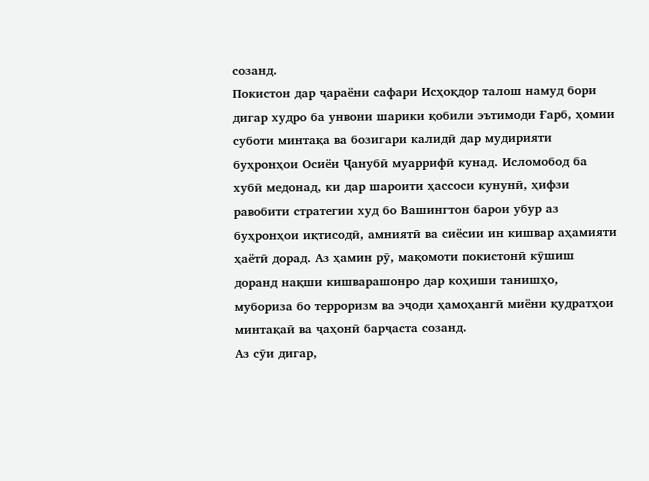созанд.
Покистон дар ҷараёни сафари Исҳоқдор талош намуд бори дигар худро ба унвони шарики қобили эътимоди Ғарб, ҳомии суботи минтақа ва бозигари калидӣ дар мудирияти буҳронҳои Осиёи Ҷанубӣ муаррифӣ кунад. Исломобод ба хубӣ медонад, ки дар шароити ҳассоси кунунӣ, ҳифзи равобити стратегии худ бо Вашингтон барои убур аз буҳронҳои иқтисодӣ, амниятӣ ва сиёсии ин кишвар аҳамияти ҳаётӣ дорад. Аз ҳамин рӯ, мақомоти покистонӣ кӯшиш доранд нақши кишварашонро дар коҳиши танишҳо, мубориза бо терроризм ва эҷоди ҳамоҳангӣ миёни қудратҳои минтақаӣ ва ҷаҳонӣ барҷаста созанд.
Аз сӯи дигар,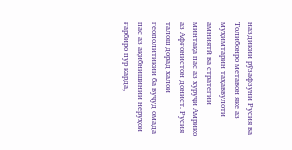наздикии рӯзафзуни Русия ва Толибонро метавон яке аз муҳимтарин таҳаввулоти амниятӣ ва стратегии минтақа пас аз хуруҷи Амрико аз Афғонистон донист. Русия талош дорад халои геополитикии ба вуҷуд омада пас аз ақибнишинии неруҳои ғарбиро пур карда,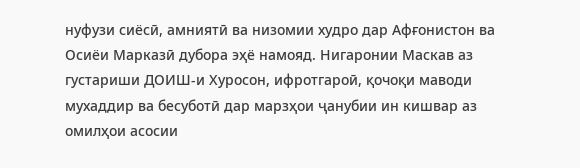нуфузи сиёсӣ, амниятӣ ва низомии худро дар Афғонистон ва Осиёи Марказӣ дубора эҳё намояд. Нигаронии Маскав аз густариши ДОИШ-и Хуросон, ифротгароӣ, қочоқи маводи мухаддир ва бесуботӣ дар марзҳои ҷанубии ин кишвар аз омилҳои асосии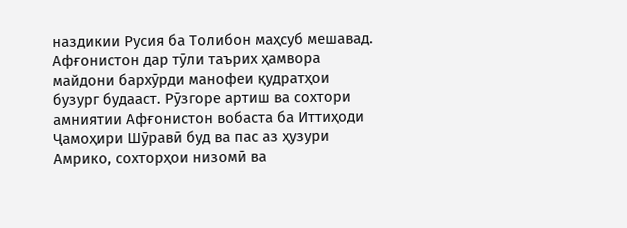наздикии Русия ба Толибон маҳсуб мешавад.
Афғонистон дар тӯли таърих ҳамвора майдони бархӯрди манофеи қудратҳои бузург будааст. Рӯзгоре артиш ва сохтори амниятии Афғонистон вобаста ба Иттиҳоди Ҷамоҳири Шӯравӣ буд ва пас аз ҳузури Амрико, сохторҳои низомӣ ва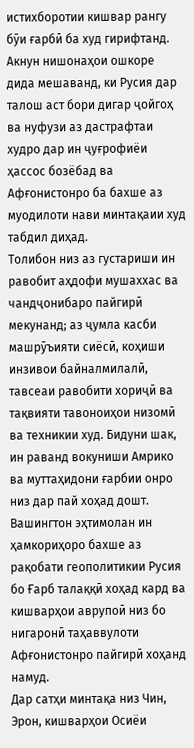истихборотии кишвар рангу бӯи ғарбӣ ба худ гирифтанд. Акнун нишонаҳои ошкоре дида мешаванд, ки Русия дар талош аст бори дигар ҷойгоҳ ва нуфузи аз дастрафтаи худро дар ин ҷуғрофиёи ҳассос бозёбад ва Афғонистонро ба бахше аз муодилоти нави минтақаии худ табдил диҳад.
Толибон низ аз густариши ин равобит аҳдофи мушаххас ва чандҷонибаро пайгирӣ мекунанд; аз ҷумла касби машрӯъияти сиёсӣ, коҳиши инзивои байналмилалӣ, тавсеаи равобити хориҷӣ ва тақвияти тавоноиҳои низомӣ ва техникии худ. Бидуни шак, ин раванд вокуниши Амрико ва муттаҳидони ғарбии онро низ дар пай хоҳад дошт. Вашингтон эҳтимолан ин ҳамкориҳоро бахше аз рақобати геополитикии Русия бо Ғарб талаққӣ хоҳад кард ва кишварҳои аврупоӣ низ бо нигаронӣ таҳаввулоти Афғонистонро пайгирӣ хоҳанд намуд.
Дар сатҳи минтақа низ Чин, Эрон, кишварҳои Осиёи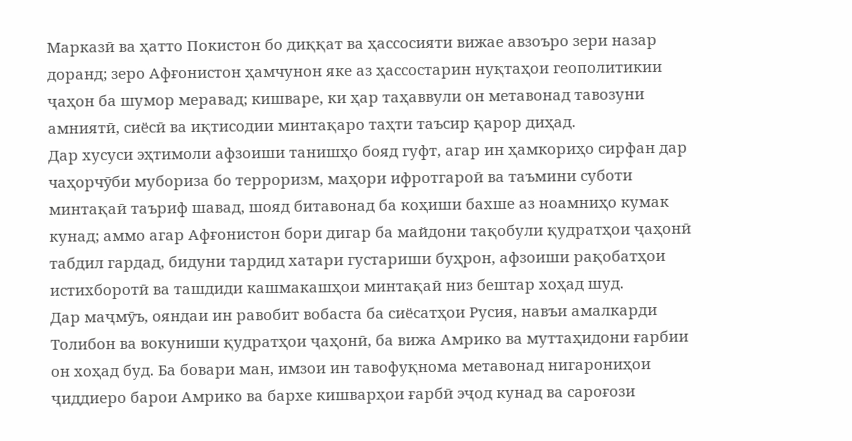Марказӣ ва ҳатто Покистон бо диққат ва ҳассосияти вижае авзоъро зери назар доранд; зеро Афғонистон ҳамчунон яке аз ҳассостарин нуқтаҳои геополитикии ҷаҳон ба шумор меравад; кишваре, ки ҳар таҳаввули он метавонад тавозуни амниятӣ, сиёсӣ ва иқтисодии минтақаро таҳти таъсир қарор диҳад.
Дар хусуси эҳтимоли афзоиши танишҳо бояд гуфт, агар ин ҳамкориҳо сирфан дар чаҳорчӯби мубориза бо терроризм, маҳори ифротгароӣ ва таъмини суботи минтақаӣ таъриф шавад, шояд битавонад ба коҳиши бахше аз ноамниҳо кумак кунад; аммо агар Афғонистон бори дигар ба майдони тақобули қудратҳои ҷаҳонӣ табдил гардад, бидуни тардид хатари густариши буҳрон, афзоиши рақобатҳои истихборотӣ ва ташдиди кашмакашҳои минтақаӣ низ бештар хоҳад шуд.
Дар маҷмӯъ, ояндаи ин равобит вобаста ба сиёсатҳои Русия, навъи амалкарди Толибон ва вокуниши қудратҳои ҷаҳонӣ, ба вижа Амрико ва муттаҳидони ғарбии он хоҳад буд. Ба бовари ман, имзои ин тавофуқнома метавонад нигарониҳои ҷиддиеро барои Амрико ва бархе кишварҳои ғарбӣ эҷод кунад ва сароғози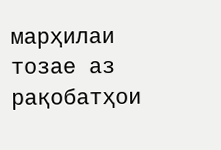марҳилаи тозае аз рақобатҳои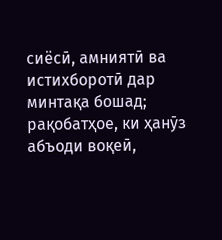сиёсӣ, амниятӣ ва истихборотӣ дар минтақа бошад; рақобатҳое, ки ҳанӯз абъоди воқеӣ,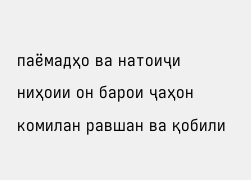паёмадҳо ва натоиҷи ниҳоии он барои ҷаҳон комилан равшан ва қобили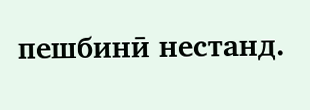пешбинӣ нестанд.